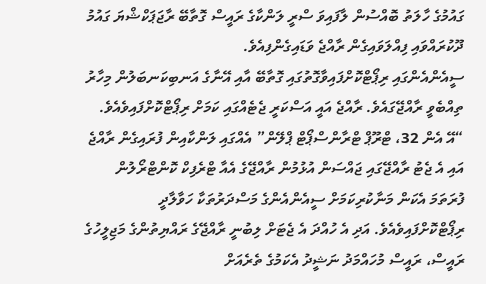ގައުމުގެ ހާލަތު ބޮއްސުން ލާފައިވަ ސްރީ ލަންކާގެ ރައީސް ގޮތާބޭ ރާޖަޕަކްޝްޔަ ގައުމު ދޫކުރައްވައި ފިއްލަވައިގެން ރާއްޖެ ވަޑައިގެންފިއެވެ.
ސީއެންއެންގައި ރިޕޯޓްކޮށްފައިވާގޮތުގައި ގޮތާބޭ އާއި އޭނާގެ އަނބިކަނބަލުން މިހާރު ތިއްބެވީ ރާއްޖޭގައެވެ. ރާއްޖެ އައީ އަސްކަރީ ޖެޓެއްގައި ކަމަށް ރިޕޯޓްކޮށްފައިވެއެވެ.
“އޭ އެން 32، ޓްރޫޕް ޓްރާންސްޕޯޓް ޕްލޭން” އެއްގައި ލަންކާއިން ފުރައިގެން ރާއްޖެ އައި އެ ޖެޓު ރާއްޖޭގައި ޖައްސަން އުޅުމުން ރާއްޖޭގެ އެއާ ޓްރެފިކް ކޮންޓްރޯލުން ފުރަތަމަ އެކަން މަނާކުރިކަމަށް ސީއެންއެންގެ މަސްދަރުތަކާ ހަވާލާދީ ރިޕޯޓްކޮށްފައިވެއެވެ. އަދި އެ ހުއްދަ އެ ޖެޓަށް ލިބުނީ ރާއްޖޭގެ ރައްޔިތުންގެ މަޖިލީހުގެ ރައީސް، ރައީސް މުހައްމަދު ނަޝީދު އެކަމުގެ ތެރެއަށް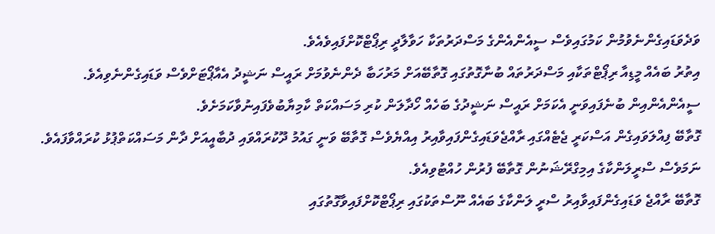ވަދެވަޑައިގެންނެވުމުން ކަމުގައިވެސް ސީއެންއެންގެ މަސްދަރުތަކާ ހަވާލާދީ ރިޕޯޓްކޮށްފައިވެއެވެ.
އިތުރު ބައެއް މީޑިއާ ރިޕޯޓްތަކާއި މަސްދަރުތައް ބުނާގޮތުގައި ގޮތާބޭއަށް މަރުހަބާ ދެންނެވުމަށް ރައީސް ނަޝީދު އެއާޕޯޓަށްވެސް ވަޑައިގެންނެވިއެވެ.
ސީއެންއެންއިން ބުނެފައިވަނީ އެކަމަށް ރައީސް ނަޝީދުގެ ބަހެއް ހޯދާލަން ކުރި މަސައްކަތް ކާމިޔާބުވެފައިނުވާކަމަށެވެ.
ގޮތާބޭ ފިއްލަވައިގެން އަސްކަރީ ޖެޓެއްގައި ރާއްޖެވަޑައިގެންފައިވާއިރު އިއްޔެވެސް ގޮތާބޭ ވަނީ ގައުމު ދޫކުރައްވައި ދުބާއީއަށް ދާން މަސައްކަތްޕުޅު ކުރައްވާފައެވެ. ނަމަވެސް ސްރީލަންކާގެ އިމިގްރޭޝަނުން ގޮތާބޭ ފުރުން ހުއްޓުވިއެވެ.
ގޮތާބޭ ރާއްޖެ ވަޑައިގެންފައިވާއިރު ސްރީ ލަންކާގެ ބައެއް ނޫސްތަކުގައި ރިޕޯޓްކޮށްފައިވާގޮތުގައި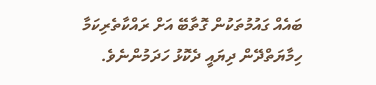ބައެއް ގައުމުތަކުން ގޮތާބޭ އަށް ރައްކާތެރިކަމާ ހިމާޔަތްދޭން ދިޔައީ ދެކޮޅު ހަދަމުންނެވެ.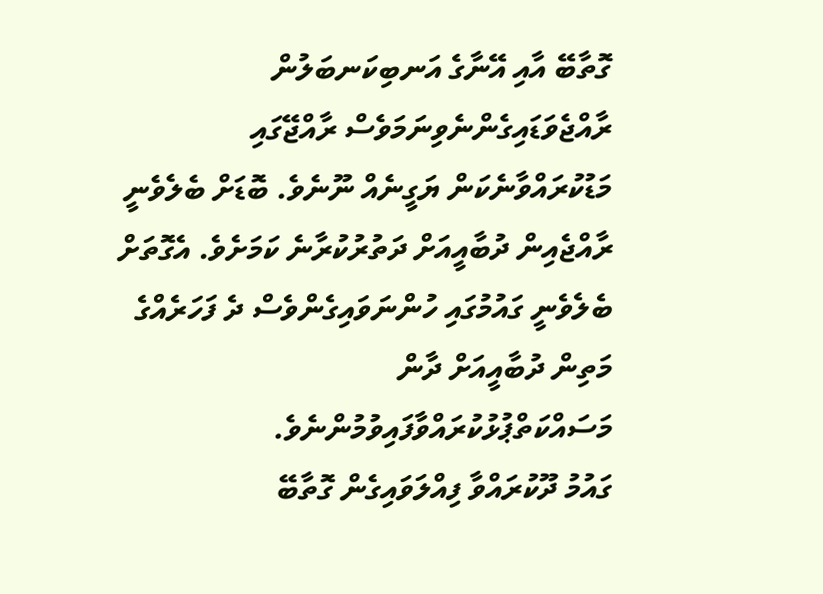ގޮތާބޭ އާއި އޭނާގެ އަނބިކަނބަލުން ރާއްޖެވަޑައިގެންނެވިނަމަވެސް ރާއްޖޭގައި މަޑުކުރައްވާނެކަން ޔަގީނެއް ނޫނެވެ. ބޮޑަށް ބެލެވެނީ ރާއްޖެއިން ދުބާއީއަށް ދަތުރުކުރާނެ ކަމަށެވެ. އެގޮތަށް ބެލެވެނީ ގައުމުގައި ހުންނަވައިގެންވެސް ދެ ފަހަރެއްގެ މަތިން ދުބާއީއަށް ދާން މަސައްކަތްޕުޅުކުރައްވާފައިވުމުންނެވެ.
ގައުމު ދޫކުރައްވާ ފިއްލަވައިގެން ގޮތާބޭ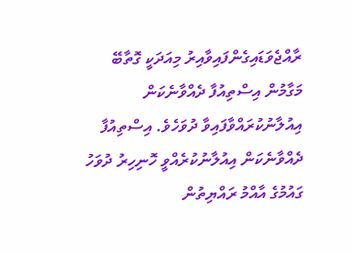ރާއްޖެވަޑައިގެންފައިވާއިރު މިއަދަކީ ގޮތާބޭ މަގާމުން އިސްތިއުފާ ދެއްވާނެކަން އިއުލާނުކުރައްވާފައިވާ ދުވަހެވެ. އިސްތިއުފާ ދެއްވާނެކަން އިއުލާނުކުރެއްވީ ހޮނިހިރު ދުވަހު ގައުމުގެ އާއްމު ރައްޔިތުން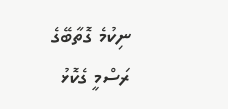ނިކުމެ ގޮތާބޭގެ ރަސްމީ ގެކޮޅު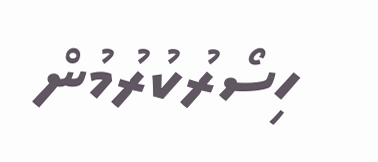ހިސޯރުކުރުމުން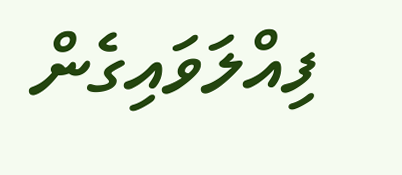ފިއްލަވައިގެން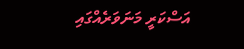އަސްކަރީ މަނަވަރެއްގައި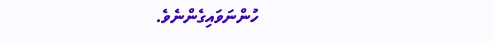ހުންނަވައިގެންނެވެ.